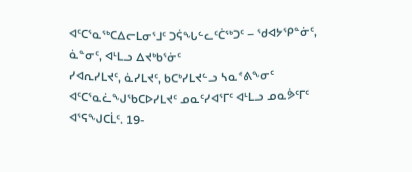ᐊᑦᑕᕐᓇᖅᑕᐃᓕᒪᓂᕐᒧᑦ ᑐᕌᖓᓪᓚᑦᑖᖅᑐᑦ – ᖁᐊᔭᕿᓐᓃᑦ, ᓈᓐᓂᑦ, ᐊᒻᒪᓗ ᐃᔪᒃᑲᕐᓃᑦ
ᓯᐊᕆᓯᒪᔪᑦ, ᓈᓯᒪᔪᑦ, ᑲᑕᒃᓯᒪᔪᓪᓗ ᓴᓇᕝᕕᖕᓂᑦ ᐊᑦᑕᕐᓇᓛᖑᖃᑕᐅᓯᒪᔪᑦ ᓄᓇᑦᓯᐊᕐᒥᑦ ᐊᒻᒪᓗ ᓄᓇᕘᑦᒥᑦ ᐊᕐᕋᖑᑕᒫᑦ. 19-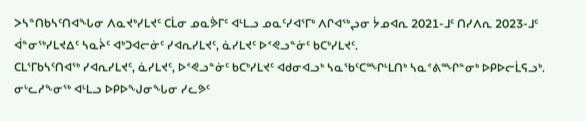ᐳᓴᓐᑎᑲᓴᑦᑎᐊᖓᓂ ᐱᓇᔪᒃᓯᒪᔪᑦ ᑕᒫᓂ ᓄᓇᕘᒥᑦ ᐊᒻᒪᓗ ᓄᓇᑦᓯᐊᕐᒥᒃ ᐱᒋᐊᖅᖢᓂ ᔮᓄᐊᕆ 2021-ᒧᑦ ᑎᓯᐱᕆ 2023-ᒧᑦ ᐋᓐᓂᖅᓯᒪᔪᐃᑦ ᓴᓇᔩᑦ ᐊᒃᑐᐊᓕᓃᑦ ᓯᐊᕆᓯᒪᔪᑦ, ᓈᓯᒪᔪᑦ ᐅᕝᕙᓗᓐᓃᑦ ᑲᑕᒃᓯᒪᔪᑦ.
ᑕᒪᕐᒥᑲᓴᑦᑎᐊᖅ ᓯᐊᕆᓯᒪᔪᑦ, ᓈᓯᒪᔪᑦ, ᐅᕝᕙᓗᓐᓃᑦ ᑲᑕᒃᓯᒪᔪᑦ ᐊᑯᓂᐊᓗᒃ ᓴᓇᖃᑦᑕᙱᒻᒪᑎᒃ ᓴᓇᕝᕕᙱᓐᓂᒃ ᐅᑭᐅᓕᒫᕋᓗᒃ. ᓂᒡᓚᓱᖕᓂᖅ ᐊᒻᒪᓗ ᐅᑭᐅᖑᓂᖓᓂ ᓯᓚᕗᑦ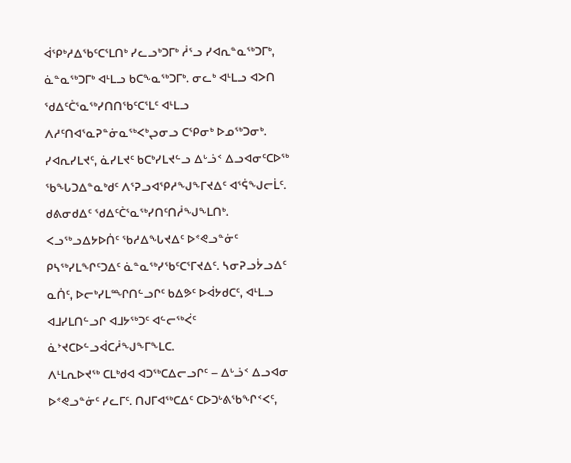ᐋᕿᒃᓱᐃᖃᑦᑕᕐᒪᑎᒃ ᓯᓚᓗᒃᑐᒥᒃ ᓲᕐᓗ ᓯᐊᕆᓐᓇᖅᑐᒥᒃ, ᓈᓐᓇᖅᑐᒥᒃ ᐊᒻᒪᓗ ᑲᑕᖕᓇᖅᑐᒥᒃ. ᓂᓚᒃ ᐊᒻᒪᓗ ᐊᐳᑎ ᖁᐃᑦᑖᕐᓇᖅᓯᑎᑎᖃᑦᑕᕐᒪᑦ ᐊᒻᒪᓗ ᐱᓱᑦᑎᐊᕐᓇᕈᓐᓃᓇᖅᐸᒃᖢᓂᓗ ᑕᕿᓂᒃ ᐅᓄᖅᑐᓂᒃ.
ᓯᐊᕆᓯᒪᔪᑦ, ᓈᓯᒪᔪᑦ ᑲᑕᒃᓯᒪᔪᓪᓗ ᐃᒡᓘᑉ ᐃᓗᐊᓂᑦᑕᐅᖅ ᖃᖓᑐᐃᓐᓇᒃᑯᑦ ᐱᕐᕈᓗᐊᕿᓱᖑᖕᒥᔪᐃᑦ ᐊᕐᕌᖑᓕᒫᑦ. ᑯᕕᓂᑯᐃᑦ ᖁᐃᑦᑖᕐᓇᖅᓯᑎᑦᑎᓲᖑᖕᒪᑎᒃ. ᐸᓗᖅᓗᐃᔭᐅᑏᑦ ᖃᓱᐃᖓᔪᐃᑦ ᐅᕝᕙᓗᓐᓃᑦ ᑭᓴᖅᓯᒪᖏᑦᑐᐃᑦ ᓈᓐᓇᖅᓯᖃᑦᑕᕐᒥᔪᐃᑦ. ᓴᓂᕈᓗᔮᓗᐃᑦ ᓇᑏᑦ, ᐅᓕᒃᓯᒪᙱᑎᓪᓗᒋᑦ ᑲᐃᕗᑦ ᐅᐋᔭᑯᑕᑦ, ᐊᒻᒪᓗ ᐊᒧᓯᒪᑎᓪᓗᒋ ᐊᒧᔭᖅᑐᑦ ᐊᓪᓕᖅᐹᑦ ᓈᔾᔪᑕᐅᓪᓗᐋᑕᓲᖑᖕᒥᖕᒪᑕ.
ᐱᒻᒪᕆᐅᔪᖅ ᑕᒪᒃᑯᐊ ᐊᑐᖅᑕᐃᓕᓗᒋᑦ – ᐃᒡᓘᑉ ᐃᓗᐊᓂ ᐅᕝᕙᓗᓐᓃᑦ ᓯᓚᒥᑦ. ᑎᒍᒥᐊᖅᑕᐃᑦ ᑕᐅᑐᒡᕕᖃᖏᑉᐸᑦ,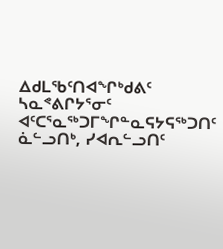ᐃᑯᒪᖃᑦᑎᐊᖏᒃᑯᕕᑦ ᓴᓇᕝᕕᒋᔭᕐᓂᑦ ᐊᑦᑕᕐᓇᖅᑐᒥᖏᓐᓇᕋᔭᕋᖅᑐᑎᑦ ᓈᓪᓗᑎᒃ, ᓯᐊᕆᓪᓗᑎᑦ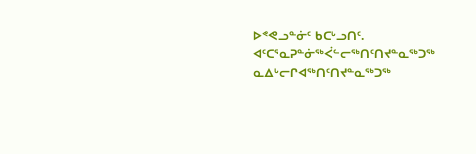ᐅᕝᕙᓗᓐᓃᑦ ᑲᑕᒡᓗᑎᑦ.
ᐊᑦᑕᕐᓇᕈᓐᓃᖅᐹᓪᓕᖅᑎᑦᑎᔪᓐᓇᖅᑐᖅ
ᓇᐃᒡᓕᒋᐊᖅᑎᑦᑎᔪᓐᓇᖅᑐᖅ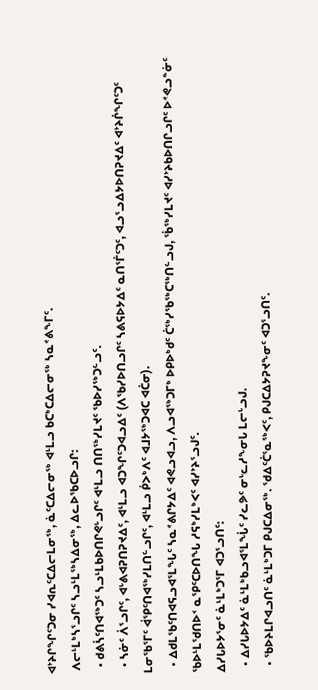ᐊᔾᔨᒋᖏᑦᑐᓂ ᓯᐊᕆᑦᑕᐃᓕᒪᓂᖅ, ᓈᑦᑕᐃᓕᓂᖅ ᐊᒻᒪᓗ ᑲᑕᒃᑕᐃᓕᓂᖅ ᓴᓇᕝᕕᖕᒥᑦ.
 ᐱᓕᒻᒪᒃᓴᕐᓗᒋᑦ ᓴᓗᒻᒪᖅᓴᐃᓂᖅ, ᐃᓚᐅᖃᑕᐅᓗᒋ:
  • ᑯᕕᓵᑦᑎᐊᖅᑐᑦ ᓴᓗᒻᒪᑲᐅᑎᒋᕙᒡᓗᒋᑦ ᐊᒻᒪᓗ ᑎᑎᖅᓯᒪᔪᑦ ᖃᐅᓯᖅᑐᓪᓗᑦ.
  • ᓴᓃᑦ ᐲᕐᓗᒋᑦ, ᐊᒡᕕᐊᕈᑎᕈᔪᐃᑦ, ᐊᒻᒪᓗ ᐊᑐᖏᑦᑐᐊᓗᐃᑦ (ᐱᖃᓯᐅᑎᓗᒋᑦ ᓴᕕᕋᐅᔭᐃᑦ ᓇᑎᕐᒦᑦᑐᑦ, ᐊᓗᕐᓗᐃᔭᐅᑎᕈᔪᐃᑦ ᐊᔾᔨᒌᖏᑦᑐᑦ ᒪᓂᖃᕐᒥᑦ ᐋᕿᑦᑎᐊᖅᓯᒪᑎᓪᓗᒋᑦ, ᐊᒻᒪᓗ ᑮᐳᒃᐱᑦ ᐊᒧᔭᖅᑐᐊᑕ ᐊᑖᓂ).
  • ᐃᑯᒪᖃᑦᑎᐊᕋᓗᐊᕐᒪᖓᑦ ᓴᓇᕝᕕᒋᔭᐃᑦ ᐊᕙᓗᐊᓗ, ᐱᓗᐊᖅᑐᒥᒃ ᐅᑭᐅᒃᑯᑦ ᑖᖅᓯᖃᖅᑕᖅᑎᓪᓗᒍ, ᖄᖅᓯᒪᔪᑦ ᐊᓯᔾᔨᑲᐅᑎᒋᓗᒋᑦ ᐅᕝᕙᓗᓐᓃᑦ ᖃᐅᒻᒪᖁᑎᐅᑉ ᓇᕿᑦᑕᐅᑎᖓ ᓱᕋᒃᓯᒪᒃᐸᑦ ᐊᓯᔾᔨᕐᓗᒍᑦ.
ᐃᓯᒐᐅᔭᕐᓂᑦ ᓈᒻᒪᒃᑐᕐᒥ ᐊᑐᕐᓗᑎᑦ:
  • ᐃᓯᒐᐅᔭᐃᑦ ᓈᒻᒪᒃᑲᓗᐊᕐᒪᖔᑦ ᓯᓚᕗᑦ ᓂᒡᓚᓱᖕᓂᒐ ᒪᓕᒡᓗᒍ.
  • ᖃᐅᔨᒪᒋᐊᓗᑎᑦ ᓈᒻᒪᒃᑐᒥ ᑭᒍᑕᐃᓂᖅ. ᖁᐃᑦᑖᕐᓇᖅᐸᑦ, ᑭᒍᑕᐃᔭᕈᔪᖕᓂᑦ ᐊᑐᕐᓗᑎᑦ.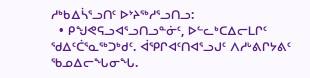ᓱᒃᑲᐃᓵᕐᓗᑎᑦ ᐅᔾᔨᖅᓱᕐᓗᑎᓗ:
  • ᑭᖑᕙᕋᓗᐊᕐᓗᑎᓗᓐᓃᑦ, ᐅᓪᓚᒃᑕᐃᓕᒪᒋᑦ ᖁᐃᑦᑖᕐᓇᖅᑐᒃᑯᑦ. ᐋᕿᒋᐊᑦᑎᐊᕐᓗᒍᑦ ᐱᓱᒡᕕᒋᔭᕕᑦ ᖃᓄᐃᓕᖓᓂᖓ.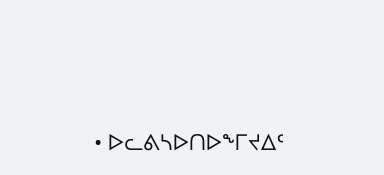• ᐅᓚᕕᓴᐅᑎᐅᖕᒥᔪᐃᑦ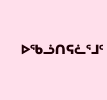ᐅᖃᓘᑎᕋᓛᕐᒧᑦ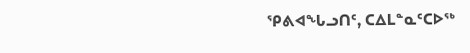ᕿᕕᐊᖓᓗᑎᑦ, ᑕᐃᒪᓐᓇᑦᑕᐅᖅ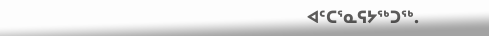ᐊᑦᑕᕐᓇᕋᔭᖅᑐᖅ.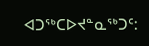ᐊᑐᖅᑕᐅᔪᓐᓇᖅᑐᑦ: